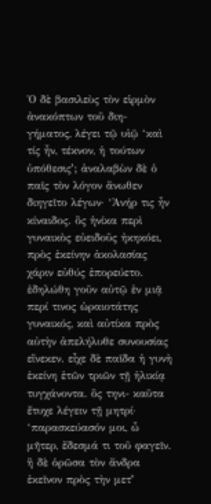Ὁ δὲ βασιλεὺς τὸν εἱρμὸν ἀνακόπτων τοῦ διη- γήματος, λέγει τῷ υἱῷ ‘καὶ τίς ἦν, τέκνον, ἡ τούτων ὑπόθεσιςʼ; ἀναλαβὼν δὲ ὁ παῖς τὸν λόγον ἄνωθεν διηγεῖτο λέγων· ‘Ἀνήρ τις ἦν κίναιδος. ὃς ἡνίκα περὶ γυναικὸς εὐειδοῦς ἠκηκόει, πρὸς ἐκείνην ἀκολασίας χάριν εὐθύς ἐπορεύετο. ἐδηλώθη γοῦν αὐτῷ ἐν μιᾷ περί τινος ὡραιοτάτης γυναικός, καὶ αὐτίκα πρὸς αὐτὴν ἀπελήλυθε συνουσίας εἵνεκεν. εἶχε δὲ παῖδα ἡ γυνὴ ἐκείνη ἐτῶν τριῶν τῇ ἡλικίᾳ τυγχάνοντα. ὃς τηνι- καῦτα ἔτυχε λέγειν τῇ μητρί· ‘παρασκεύασόν μοι, ὦ μῆτερ, ἔδεσμά τι τοῦ φαγεῖν. ἣ δὲ ὁρῶσα τὸν ἄνδρα ἐκεῖνον πρὸς τὴν μετʼ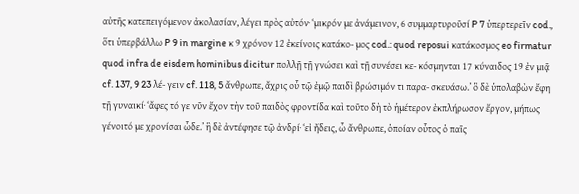αὐτῆς κατεπειγόμενον ἀκολασίαν, λέγει πρὸς αὐτόν· ‘μικρόν με ἀνάμεινον, 6 συμμαρτυροῦσί P 7 ὑπερτερεῖν cod., ὅτι ὑπερβάλλω P 9 in margine κ 9 χρόνον 12 ἐκείνοις κατάκο- μος cod.: quod reposui κατάκοσμος eo firmatur quod infra de eisdem hominibus dicitur πολλῇ τῇ γνώσει καὶ τῇ συνέσει κε- κόσμηνται 17 κύναιδος 19 ἐν μιᾷ cf. 137, 9 23 λέ- γειν cf. 118, 5 ἄνθρωπε, ἄχρις οὗ τῷ ἐμῷ παιδὶ βρώσιμόν τι παρα- σκευάσω.’ ὃ δὲ ὑπολαβὼν ἔφη τῇ γυναικί· ‘ἄφες τό γε νῦν ἔχον τὴν τοῦ παιδὸς φροντίδα καὶ τοῦτο δὴ τὸ ἡμέτερον ἐκπλήρωσον ἔργον, μήπως γένοιτό με χρονίσαι ὧδε.’ ἣ δὲ ἀντέφησε τῷ ἀνδρί· ‘εἰ ἤδεις, ὦ ἄνθρωπε, ὁποίαν οὗτος ὁ παῖς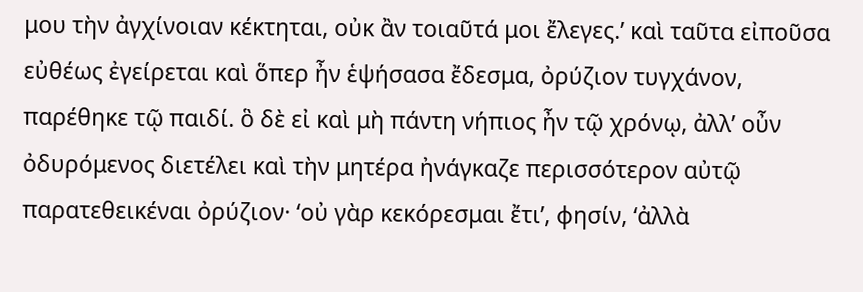μου τὴν ἀγχίνοιαν κέκτηται, οὐκ ἂν τοιαῦτά μοι ἔλεγες.’ καὶ ταῦτα εἰποῦσα εὐθέως ἐγείρεται καὶ ὅπερ ἦν ἑψήσασα ἔδεσμα, ὀρύζιον τυγχάνον, παρέθηκε τῷ παιδί. ὃ δὲ εἰ καὶ μὴ πάντη νήπιος ἦν τῷ χρόνῳ, ἀλλʼ οὖν ὀδυρόμενος διετέλει καὶ τὴν μητέρα ἠνάγκαζε περισσότερον αὐτῷ παρατεθεικέναι ὀρύζιον· ‘οὐ γὰρ κεκόρεσμαι ἔτι’, φησίν, ‘ἀλλὰ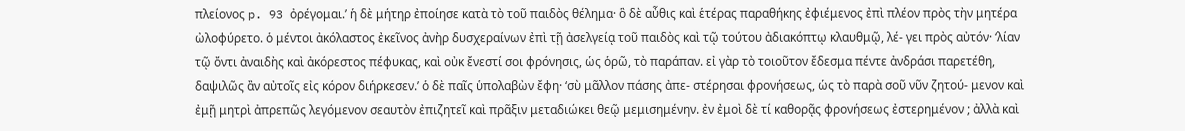πλείονος p. 93 ὀρέγομαι.’ ἡ δὲ μήτηρ ἐποίησε κατὰ τὸ τοῦ παιδὸς θέλημα· ὃ δὲ αὖθις καὶ ἑτέρας παραθήκης ἐφιέμενος ἐπὶ πλέον πρὸς τὴν μητέρα ὠλοφύρετο. ὁ μέντοι ἀκόλαστος ἐκεῖνος ἀνὴρ δυσχεραίνων ἐπὶ τῇ ἀσελγείᾳ τοῦ παιδὸς καὶ τῷ τούτου ἀδιακόπτῳ κλαυθμῷ, λέ- γει πρὸς αὐτόν· ‘λίαν τῷ ὄντι ἀναιδὴς καὶ ἀκόρεστος πέφυκας, καὶ οὐκ ἔνεστί σοι φρόνησις, ὡς ὁρῶ, τὸ παράπαν. εἰ γὰρ τὸ τοιοῦτον ἔδεσμα πέντε ἀνδράσι παρετέθη, δαψιλῶς ἂν αὐτοῖς εἰς κόρον διήρκεσεν.ʼ ὁ δὲ παῖς ὑπολαβὼν ἔφη· ‘σὺ μᾶλλον πάσης ἀπε- στέρησαι φρονήσεως, ὡς τὸ παρὰ σοῦ νῦν ζητού- μενον καὶ ἐμῇ μητρὶ ἀπρεπῶς λεγόμενον σεαυτὸν ἐπιζητεῖ καὶ πρᾶξιν μεταδιώκει θεῷ μεμισημένην. ἐν ἐμοὶ δὲ τί καθορᾷς φρονήσεως ἐστερημένον ; ἀλλὰ καὶ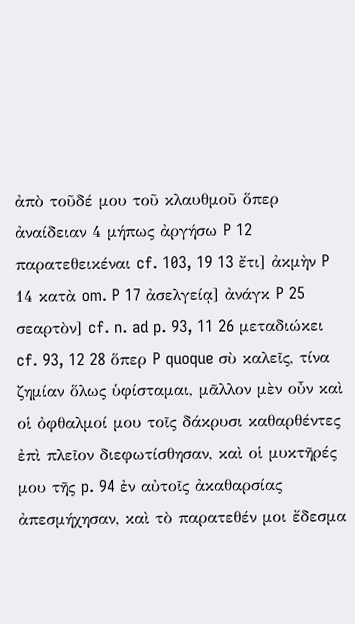ἀπὸ τοῦδέ μου τοῦ κλαυθμοῦ ὅπερ ἀναίδειαν 4 μήπως ἀργήσω P 12 παρατεθεικέναι cf. 103, 19 13 ἔτι] ἀκμὴν P 14 κατὰ om. P 17 ἀσελγείᾳ] ἀνάγκ P 25 σεαρτὸν] cf. n. ad p. 93, 11 26 μεταδιώκει cf. 93, 12 28 ὅπερ P quoque σὺ καλεῖς, τίνα ζημίαν ὅλως ὑφίσταμαι, μᾶλλον μὲν οὖν καὶ οἱ ὀφθαλμοί μου τοῖς δάκρυσι καθαρθέντες ἐπὶ πλεῖον διεφωτίσθησαν, καὶ οἱ μυκτῆρές μου τῆς p. 94 ἐν αὐτοῖς ἀκαθαρσίας ἀπεσμήχησαν, καὶ τὸ παρατεθέν μοι ἔδεσμα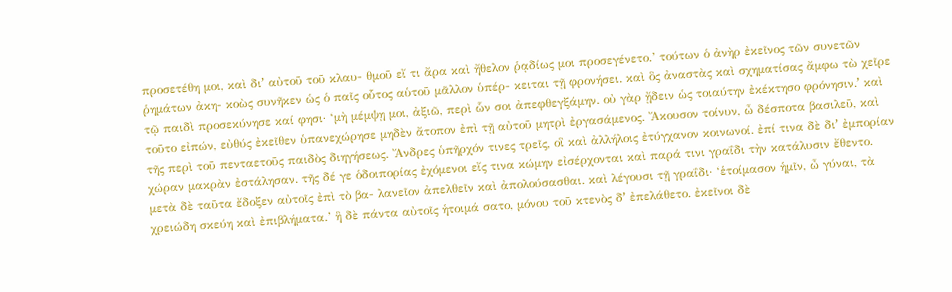προσετέθη μοι, καὶ διʼ αὐτοῦ τοῦ κλαυ- θμοῦ εἴ τι ἄρα καὶ ἤθελον ῥᾳδίως μοι προσεγένετο.’ τούτων ὁ ἀνὴρ ἐκεῖνος τῶν συνετῶν ῥημάτων ἀκη- κοὼς συνῆκεν ὡς ὁ παῖς οὗτος αὑτοῦ μᾶλλον ὑπέρ- κειται τῇ φρονήσει. καὶ ὃς ἀναστὰς καὶ σχηματίσας ἄμφω τὼ χεῖρε τῷ παιδὶ προσεκύνησε καί φησι· ‘μὴ μέμψῃ μοι, ἀξιῶ, περὶ ὧν σοι ἀπεφθεγξάμην. οὐ γὰρ ᾔδειν ὡς τοιαύτην ἐκέκτησο φρόνησιν.ʼ καὶ τοῦτο εἰπών, εὐθύς ἐκεῖθεν ὑπανεχώρησε μηδὲν ἄτοπον ἐπὶ τῇ αὐτοῦ μητρὶ ἐργασάμενος. Ἄκουσον τοίνυν, ὦ δέσποτα βασιλεῦ, καὶ τῆς περὶ τοῦ πενταετοῦς παιδὸς διηγήσεως. Ἄνδρες ὑπῆρχόν τινες τρεῖς, οἳ καὶ ἀλλήλοις ἐτύγχανον κοινωνοί. ἐπί τινα δὲ διʼ ἐμπορίαν χώραν μακρὰν ἐστάλησαν. τῆς δέ γε ὁδοιπορίας ἐχόμενοι εἴς τινα κώμην εἰσέρχονται καὶ παρά τινι γραΐδι τὴν κατάλυσιν ἔθεντο. μετὰ δὲ ταῦτα ἔδοξεν αὐτοῖς ἐπὶ τὸ βα- λανεῖον ἀπελθεῖν καὶ ἀπολούσασθαι. καὶ λέγουσι τῇ γραΐδι· ‘ἑτοίμασον ἡμῖν, ὦ γύναι, τὰ χρειώδη σκεύη καὶ ἐπιβλήματα.’ ἣ δὲ πάντα αὐτοῖς ἡτοιμά σατο, μόνου τοῦ κτενὸς δʼ ἐπελάθετο. ἐκεῖνοι δὲ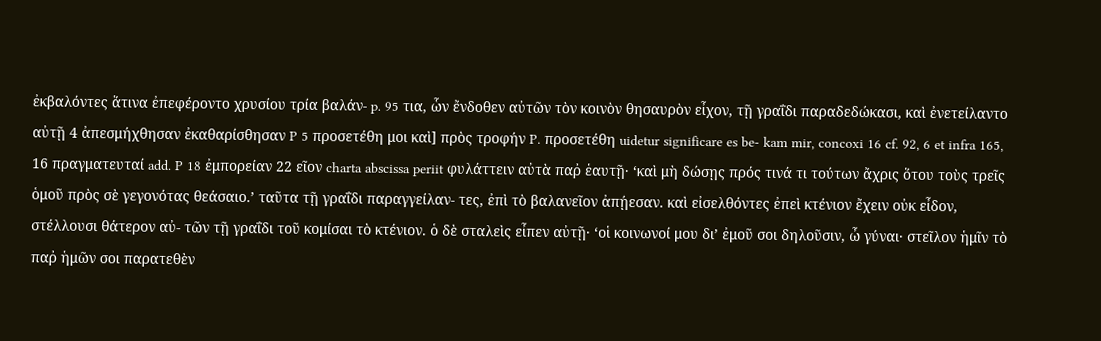ἐκβαλόντες ἅτινα ἐπεφέροντο χρυσίου τρία βαλάν- p. 95 τια, ὧν ἔνδοθεν αὐτῶν τὸν κοινὸν θησαυρὸν εἶχον, τῇ γραΐδι παραδεδώκασι, καὶ ἐνετείλαντο αὐτῇ 4 ἀπεσμήχθησαν ἐκαθαρίσθησαν P 5 προσετέθη μοι καὶ] πρὸς τροφήν P. προσετέθη uidetur significare es be- kam mir, concoxi 16 cf. 92, 6 et infra 165, 16 πραγματευταί add. P 18 ἐμπορείαν 22 εῖον charta abscissa periit φυλάττειν αὐτὰ παῤ ἑαυτῇ· ‘καὶ μὴ δώσῃς πρός τινά τι τούτων ἄχρις ὅτου τοὺς τρεῖς ὁμοῦ πρὸς σὲ γεγονότας θεάσαιο.ʼ ταῦτα τῇ γραΐδι παραγγείλαν- τες, ἐπὶ τὸ βαλανεῖον ἀπῄεσαν. καὶ εἰσελθόντες ἐπεὶ κτένιον ἔχειν οὐκ εἶδον, στέλλουσι θάτερον αὐ- τῶν τῇ γραΐδι τοῦ κομίσαι τὸ κτένιον. ὁ δὲ σταλεὶς εἶπεν αὐτῇ· ‘οἱ κοινωνοί μου διʼ ἐμοῦ σοι δηλοῦσιν, ὦ γύναι· στεῖλον ἡμῖν τὸ παῤ ἡμῶν σοι παρατεθὲν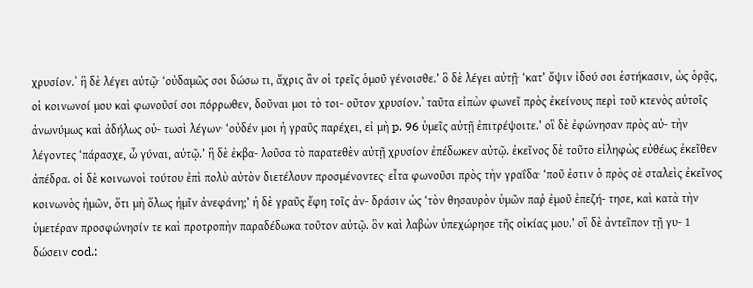χρυσίον.ʼ ἣ δὲ λέγει αὐτῷ· ‘οὐδαμῶς σοι δώσω τι, ἄχρις ἂν οἱ τρεῖς ὁμοῦ γένοισθε.’ ὃ δὲ λέγει αὐτῇ· ‘κατ’ ὄψιν ἰδού σοι ἑστήκασιν, ὡς ὁρᾷς, οἱ κοινωνοί μου καὶ φωνοῦσί σοι πόρρωθεν, δοῦναι μοι τὸ τοι- οῦτον χρυσίον.᾿ ταῦτα εἰπὼν φωνεῖ πρὸς ἐκείνους περὶ τοῦ κτενὸς αὐτοῖς ἀνωνύμως καὶ ἀδήλως οὑ- τωσὶ λέγων· ‘οὐδέν μοι ἡ γραῦς παρέχει, εἰ μὴ p. 96 ὑμεῖς αὐτῇ ἐπιτρέψοιτε.’ οἳ δὲ ἐφώνησαν πρὸς αὐ- τὴν λέγοντες ‘πάρασχε, ὦ γύναι, αὐτῷ.’ ἣ δὲ ἐκβα- λοῦσα τὸ παρατεθὲν αὐτῇ χρυσίον ἐπέδωκεν αὐτῷ. ἐκεῖνος δὲ τοῦτο εἰληφὼς εὐθέως ἐκεῖθεν ἀπέδρα. οἱ δὲ κοινωνοὶ τούτου ἐπὶ πολὺ αὐτὸν διετέλουν προσμένοντες· εἶτα φωνοῦσι πρὸς τὴν γραΐδα· ‘ποῦ ἐστιν ὁ πρὸς σὲ σταλεὶς ἐκεῖνος κοινωνὸς ἡμῶν, ὅτι μὴ ὅλως ἡμῖν ἀνεφάνη;’ ἡ δὲ γραῦς ἔφη τοῖς ἀν- δράσιν ὡς ‘τὸν θησαυρὸν ὑμῶν παῤ ἐμοῦ ἐπεζή- τησε, καὶ κατὰ τὴν ὑμετέραν προσφώνησίν τε καὶ προτροπὴν παραδέδωκα τοῦτον αὐτῷ. ὃν καὶ λαβὼν ὑπεχώρησε τῆς οἰκίας μου.’ οἳ δὲ ἀντεῖπον τῇ γυ- 1 δώσειν cod.: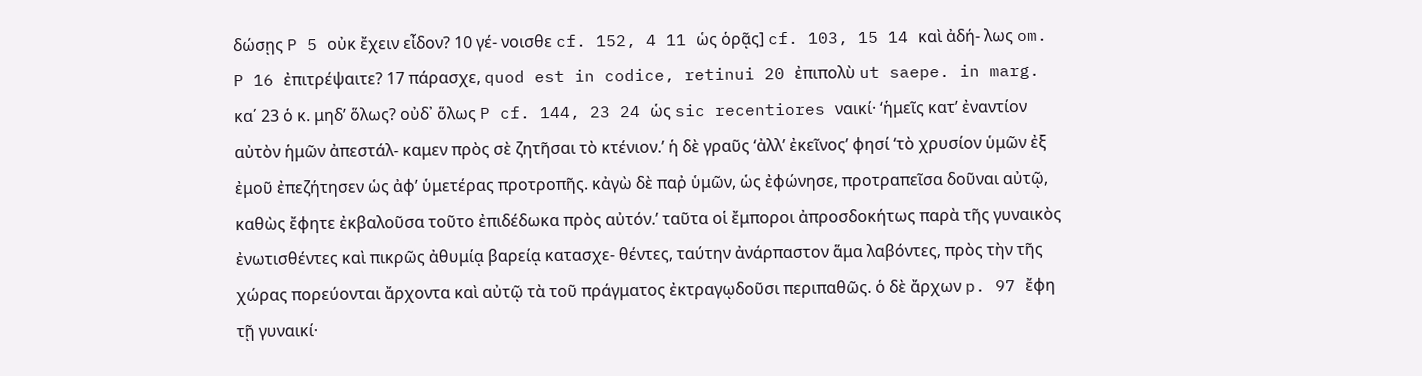δώσῃς P 5 οὐκ ἔχειν εἶδον? 10 γέ- νοισθε cf. 152, 4 11 ὡς ὁρᾷς] cf. 103, 15 14 καὶ ἀδή- λως om. P 16 ἐπιτρέψαιτε? 17 πάρασχε, quod est in codice, retinui 20 ἐπιπολὺ ut saepe. in marg. κα΄ 23 ὁ κ. μηδʼ ὅλως? οὐδ᾿ ὅλως P cf. 144, 23 24 ὡς sic recentiores ναικί· ‘ἡμεῖς κατʼ ἐναντίον αὐτὸν ἡμῶν ἀπεστάλ- καμεν πρὸς σὲ ζητῆσαι τὸ κτένιον.ʼ ἡ δὲ γραῦς ‘ἀλλʼ ἐκεῖνος’ φησί ‘τὸ χρυσίον ὑμῶν ἐξ ἐμοῦ ἐπεζήτησεν ὡς ἀφʼ ὑμετέρας προτροπῆς. κἀγὼ δὲ παῤ ὑμῶν, ὡς ἐφώνησε, προτραπεῖσα δοῦναι αὐτῷ, καθὼς ἔφητε ἐκβαλοῦσα τοῦτο ἐπιδέδωκα πρὸς αὐτόν.’ ταῦτα οἱ ἔμποροι ἀπροσδοκήτως παρὰ τῆς γυναικὸς ἐνωτισθέντες καὶ πικρῶς ἀθυμίᾳ βαρείᾳ κατασχε- θέντες, ταύτην ἀνάρπαστον ἅμα λαβόντες, πρὸς τὴν τῆς χώρας πορεύονται ἄρχοντα καὶ αὐτῷ τὰ τοῦ πράγματος ἐκτραγῳδοῦσι περιπαθῶς. ὁ δὲ ἄρχων p. 97 ἔφη τῇ γυναικί·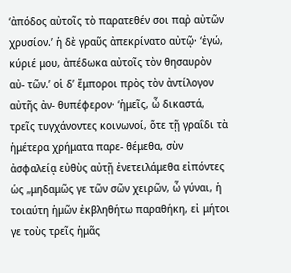‘ἀπόδος αὐτοῖς τὸ παρατεθέν σοι παῤ αὐτῶν χρυσίον.’ ἡ δὲ γραῦς ἀπεκρίνατο αὐτῷ· ‘ἐγώ, κύριέ μου, ἀπέδωκα αὐτοῖς τὸν θησαυρὸν αὐ- τῶν.’ οἱ δ’ ἔμποροι πρὸς τὸν ἀντίλογον αὐτῆς ἀν- θυπέφερον· ‘ἡμεῖς, ὦ δικαστά, τρεῖς τυγχάνοντες κοινωνοί, ὅτε τῇ γραΐδι τὰ ἡμέτερα χρήματα παρε- θέμεθα, σὺν ἀσφαλείᾳ εὐθὺς αὐτῇ ἐνετειλάμεθα εἰπόντες ὡς „μηδαμῶς γε τῶν σῶν χειρῶν, ὦ γύναι, ἡ τοιαύτη ἡμῶν ἐκβληθήτω παραθήκη, εἰ μήτοι γε τοὺς τρεῖς ἡμᾶς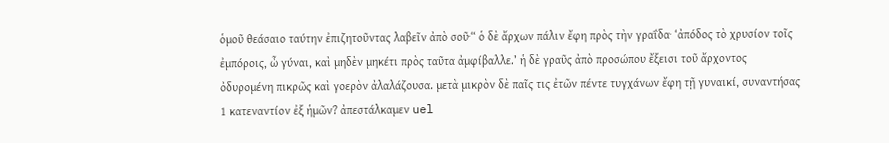ὁμοῦ θεάσαιο ταύτην ἐπιζητοῦντας λαβεῖν ἀπὸ σοῦ·“ ὁ δὲ ἄρχων πάλιν ἔφη πρὸς τὴν γραΐδα· ‘ἀπόδος τὸ χρυσίον τοῖς ἐμπόροις, ὦ γύναι, καὶ μηδὲν μηκέτι πρὸς ταῦτα ἀμφίβαλλε.’ ἡ δὲ γραῦς ἀπὸ προσώπου ἔξεισι τοῦ ἄρχοντος ὀδυρομένη πικρῶς καὶ γοερὸν ἀλαλάζουσα. μετὰ μικρὸν δὲ παῖς τις ἐτῶν πέντε τυγχάνων ἔφη τῇ γυναικί, συναντήσας 1 κατεναντίον ἐξ ἡμῶν? ἀπεστάλκαμεν uel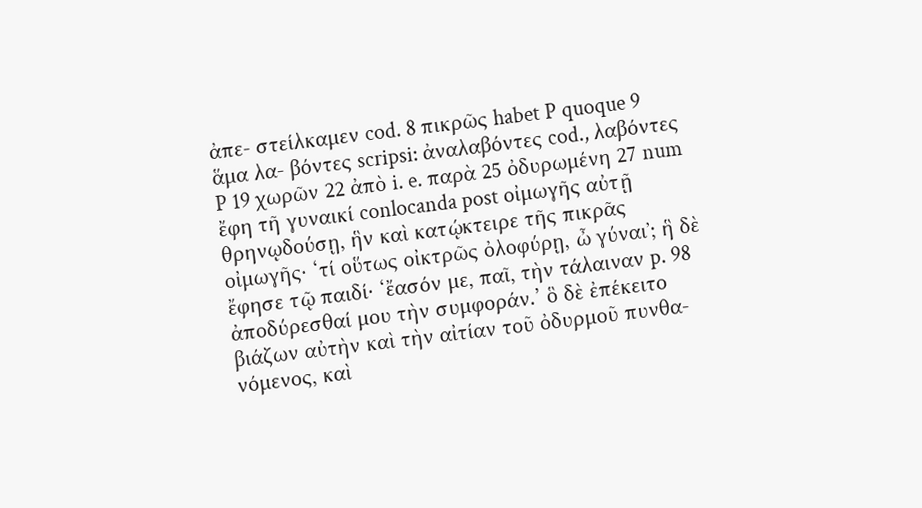ἀπε- στείλκαμεν cod. 8 πικρῶς habet P quoque 9 ἅμα λα- βόντες scripsi: ἀναλαβόντες cod., λαβόντες P 19 χωρῶν 22 ἀπὸ i. e. παρὰ 25 ὀδυρωμένη 27 num ἔφη τῆ γυναικί conlocanda post οἰμωγῆς αὐτῇ θρηνῳδούσῃ, ἣν καὶ κατῴκτειρε τῆς πικρᾶς οἰμωγῆς· ‘τί οὕτως οἰκτρῶς ὀλοφύρῃ, ὦ γύναιʼ; ἣ δὲ ἔφησε τῷ παιδί· ‘ἔασόν με, παῖ, τὴν τάλαιναν p. 98 ἀποδύρεσθαί μου τὴν συμφοράν.’ ὃ δὲ ἐπέκειτο βιάζων αὐτὴν καὶ τὴν αἰτίαν τοῦ ὀδυρμοῦ πυνθα- νόμενος, καὶ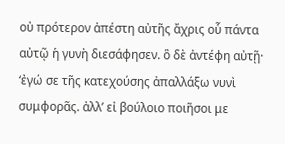οὐ πρότερον ἀπέστη αὐτῆς ἄχρις οὗ πάντα αὐτῷ ἡ γυνὴ διεσάφησεν. ὃ δὲ ἀντέφη αὐτῇ· ‘ἐγώ σε τῆς κατεχούσης ἀπαλλάξω νυνὶ συμφορᾶς. ἀλλʼ εἰ βούλοιο ποιῆσοι με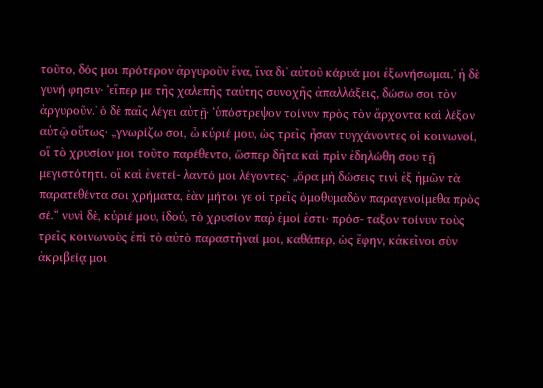τοῦτο, δός μοι πρότερον ἀργυροῦν ἕνα, ἵνα διʼ αὐτοῦ κάρυά μοι ἐξωνήσωμαι.ʼ ἡ δὲ γυνή φησιν· ‘εἴπερ με τῆς χαλεπῆς ταύτης συνοχῆς ἀπαλλάξεις, δώσω σοι τὸν ἀργυροῦν.ʼ ὁ δὲ παῖς λέγει αὐτῇ· ‘ὑπόστρεψον τοίνυν πρὸς τὸν ἄρχοντα καὶ λέξον αὐτῷ οὕτως· „γνωρίζω σοι, ὦ κύριέ μου, ὡς τρεῖς ἦσαν τυγχάνοντες οἱ κοινωνοί, οἳ τὸ χρυσίον μοι τοῦτο παρέθεντο, ὥσπερ δῆτα καὶ πρὶν ἐδηλώθη σου τῇ μεγιστότητι. οἳ καὶ ἐνετεί- λαντό μοι λέγοντες· „ὅρα μὴ δώσεις τινὶ ἐξ ἡμῶν τὰ παρατεθέντα σοι χρήματα, ἐὰν μήτοι γε οἱ τρεῖς ὁμοθυμαδὸν παραγενοίμεθα πρὸς σέ.“ νυνὶ δὲ, κύριέ μου, ἰδού, τὸ χρυσίον παῤ ἐμοί ἐστι· πρόσ- ταξον τοίνυν τοὺς τρεῖς κοινωνοὺς ἐπὶ τὸ αὐτὸ παραστῆναί μοι, καθάπερ, ὡς ἔφην, κἀκεῖνοι σὺν ἀκριβείᾳ μοι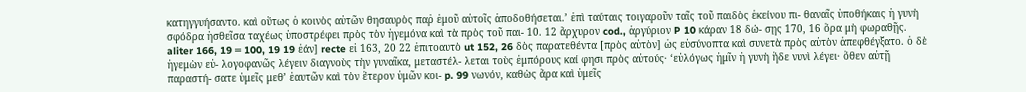κατηγγυήσαντο. καὶ οὕτως ὁ κοινὸς αὐτῶν θησαυρὸς παῤ ἐμοῦ αὐτοῖς ἀποδοθήσεται.ʼ ἐπὶ ταύταις τοιγαροῦν ταῖς τοῦ παιδὸς ἐκείνου πι- θαναῖς ὑποθήκαις ἡ γυνὴ σφόδρα ἡσθεῖσα ταχέως ὑποστρέφει πρὸς τὸν ἡγεμόνα καὶ τὰ πρὸς τοῦ παι- 10. 12 ἄρχυρον cod., ἀργύριον P 10 κάραν 18 δώ- σῃς 170, 16 ὅρα μὴ φωραθῇς. aliter 166, 19 ═ 100, 19 19 ἐάν] recte εἰ 163, 20 22 ἐπιτοαυτὸ ut 152, 26 δὸς παρατεθέντα [πρὸς αὐτὸν] ὡς εὐσύνοπτα καὶ συνετὰ πρὸς αὐτὸν ἀπεφθέγξατο. ὁ δὲ ἡγεμὼν εὐ- λογοφανῶς λέγειν διαγνοὺς τὴν γυναῖκα, μεταστέλ- λεται τοὺς ἐμπόρους καί φησι πρὸς αὐτούς· ‘εὐλόγως ἡμῖν ἡ γυνὴ ἥδε νυνὶ λέγει· ὅθεν αὐτῇ παραστή- σατε ὑμεῖς μεθʼ ἑαυτῶν καὶ τὸν ἕτερον ὑμῶν κοι- p. 99 νωνόν, καθὼς ἄρα καὶ ὑμεῖς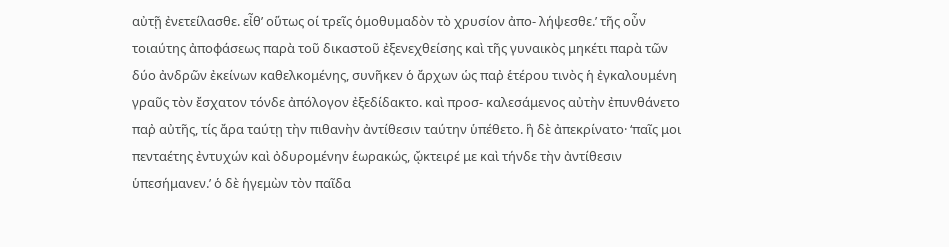αὐτῇ ἐνετείλασθε. εἶθʼ οὕτως οί τρεῖς ὁμοθυμαδὸν τὸ χρυσίον ἀπο- λήψεσθε.’ τῆς οὖν τοιαύτης ἀποφάσεως παρὰ τοῦ δικαστοῦ ἐξενεχθείσης καὶ τῆς γυναικὸς μηκέτι παρὰ τῶν δύο ἀνδρῶν ἐκείνων καθελκομένης, συνῆκεν ὁ ἄρχων ὡς παῤ ἑτέρου τινὸς ἡ ἐγκαλουμένη γραῦς τὸν ἔσχατον τόνδε ἀπόλογον ἐξεδίδακτο. καὶ προσ- καλεσάμενος αὐτὴν ἐπυνθάνετο παῤ αὐτῆς, τίς ἄρα ταύτῃ τὴν πιθανὴν ἀντίθεσιν ταύτην ὑπέθετο. ἣ δὲ ἀπεκρίνατο· ‘παῖς μοι πενταέτης ἐντυχών καὶ ὀδυρομένην ἑωρακώς, ᾤκτειρέ με καὶ τήνδε τὴν ἀντίθεσιν ὑπεσήμανεν.’ ὁ δὲ ἡγεμὼν τὸν παῖδα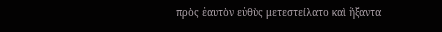πρὸς ἑαυτὸν εὐθὺς μετεστείλατο καὶ ἥξαντα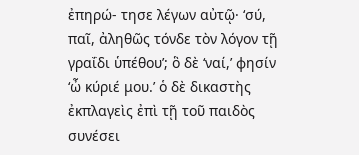ἐπηρώ- τησε λέγων αὐτῷ· ‘σύ, παῖ, ἀληθῶς τόνδε τὸν λόγον τῇ γραΐδι ὑπέθουʼ; ὃ δὲ ‘ναί,’ φησίν ‘ὦ κύριέ μου.’ ὁ δὲ δικαστὴς ἐκπλαγεὶς ἐπὶ τῇ τοῦ παιδὸς συνέσει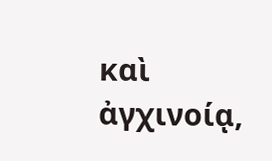καὶ ἀγχινοίᾳ,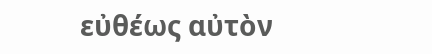εὐθέως αὐτὸν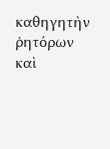καθηγητὴν ῥητόρων καὶ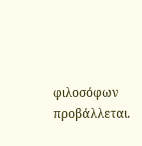φιλοσόφων προβάλλεται.